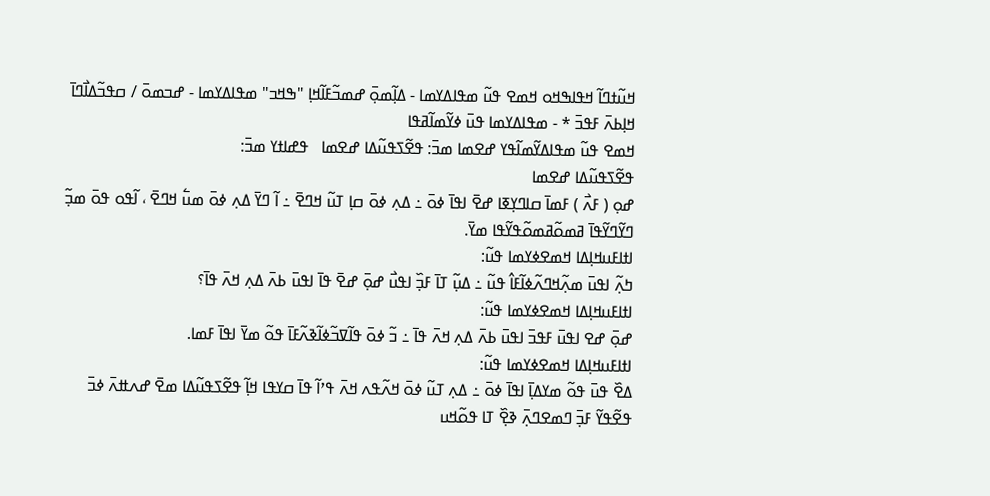ߞߎ߬ߙߣߊ߬ ߞߟߊߒߞߋ ߞߘߐ ߟߎ߬ ߘߟߊߡߌߘߊ - ߡߊ߲߬ߘߋ߲߫ ߝߘߏ߬ߓߊ߬ߞߊ߲ "ߒߞߏ" ߘߟߊߡߌߘߊ - ߝߏߘߋ߫ / ߛߟߏ߬ߡߊ߯ߣߊ߫ ߞߊ߲ߕߍ߫ ߓߟߏ߫ * - ߘߟߊߡߌߘߊ ߟߎ߫ ߦߌ߬ߘߊ߬ߥߟߊ
ߞߘߐ ߟߎ߬ ߘߟߊߡߌ߬ߘߊ߬ߟߌ ߝߐߘߊ ߘߏ߫: ߟߐ߬ߖߟߎ߬ߡߊ ߝߐߘߊ   ߟߝߊߙߌ ߘߏ߫:
ߟߐ߬ߖߟߎ߬ߡߊ ߝߐߘߊ
ߝߋ߲ ( ߓߍ߯ ) ߓߘߊ߫ ߛߊߣߌ߲ߧߊ ߝߐ߫ ߊߟߊ߫ ߦߋ߫ ߸ ߡߍ߲ ߦߋ߫ ߛߊ߲ ߠߎ߬ ߞߣߐ߫ ߸ ߊ߬ ߣߌ߫ ߡߍ߲ ߦߋ߫ ߘߎ߱ ߞߣߐ߫ ، ߊ߬ߟߋ ߟߋ߫ ߘߏ߲߬ ߣߌ߬ߣߌ߬ߟߊ߫ ߥߘߋ߬ߥߘߋ߬ߟߌ߬ߟߊ ߘߌ߫.
ߊߙߊߓߎߞߊ߲ߡߊ ߞߘߐߦߌߘߊ ߟߎ߬:
ߤߍ߲߬ ߊߟߎ߫ ߘߍ߲߬ߞߣߍ߬ߦߊ߬ߓߊ߮ ߟߎ߬ ߸ ߡߎ߲߬ ߠߊ߫ ߓߏ߲߰ ߊߟߎ߯ ߝߋ߲߫ ߝߐ߫ ߟߊ߫ ߊߟߎ߫ ߕߍ߫ ߡߍ߲ ߞߍ߫ ߟߊ߫؟
ߊߙߊߓߎߞߊ߲ߡߊ ߞߘߐߦߌߘߊ ߟߎ߬:
ߝߋ߲߫ ߝߐ ߊߟߎ߫ ߓߟߏ߫ ߊߟߎ߫ ߕߍ߫ ߡߍ߲ ߞߍ߫ ߟߊ߫ ߸ ߏ߬ ߦߋ߫ ߟߊ߬ߜߏ߬ߦߊ߬ߢߍ߬ߓߊ߫ ߟߋ߬ ߘߌ߫ ߊߟߊ߫ ߓߘߊ.
ߊߙߊߓߎߞߊ߲ߡߊ ߞߘߐߦߌߘߊ ߟߎ߬:
ߡߐ߰ ߟߎ߫ ߟߋ߬ ߘߌߡߊ߲߫ ߊߟߊ߫ ߦߋ߫ ߸ ߡߍ߲ ߠߎ߬ ߦߋ߫ ߞߍ߬ߟߍ ߞߍ߫ ߟߴߊ߬ ߟߊ߫ ߛߌߟߊ ߞߊ߲߬ ߟߐ߬ߖߟߎ߬ߡߊ ߘߐ߫ ߝߍߚߍ߫ ߦߏ߫ ߟߐ߬ߟߌ߬ ߓߏ߲߫ ߣߘߐߣߍ߲߫ ߢߐ߲߰ ߠߊ ߟߋ߬ߞߎ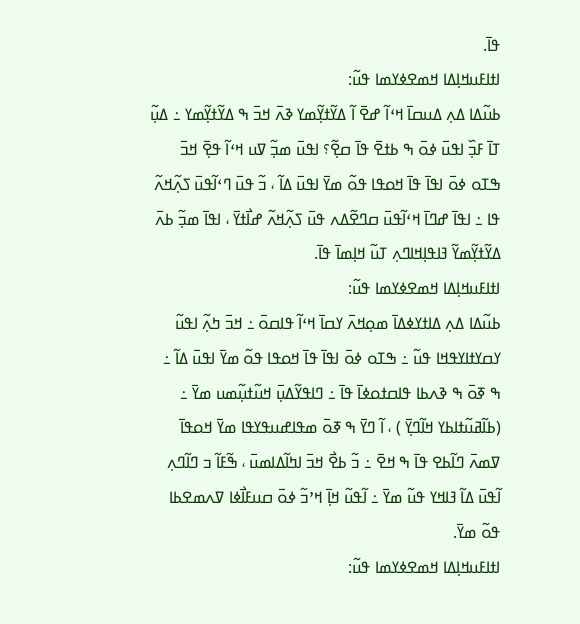ߟߊ߫.
ߊߙߊߓߎߞߊ߲ߡߊ ߞߘߐߦߌߘߊ ߟߎ߬:
ߕߎ߬ߡߊ ߡߍ߲ ߡߎߛߊ߫ ߞߵߊ߬ ߝߐ߫ ߊ߬ ߡߌ߬ߙߌ߲߬ߘߌ ߢߍ߫ ߞߏ߫ ߒ ߡߌ߬ߙߌ߲߬ߘߌ ߸ ߡߎ߲߬ ߠߊ߫ ߓߏ߲߰ ߊߟߎ߫ ߦߋ߫ ߒ ߕߙߐ߫ ߟߊ߫ ߛߐ߲߬؟ ߊߟߎ߫ ߘߏ߲߬ ߜߎ ߞߵߊ߬ ߟߐ߲߫ ߞߏ߫ ߒߠߋ ߦߋ߫ ߊߟߊ߫ ߟߊ߫ ߞߋߟߊ ߟߋ߬ ߘߌ߫ ߊߟߎ߫ ߡߊ߬ ، ߏ߬ ߟߎ߫ ߣߵߊ߬ߟߎ߫ ߖߍ߲߬ߞߍ߬ ߟߊ ߸ ߊߟߊ߫ ߝߣߊ߫ ߞߵߊ߬ߟߎ߫ ߛߣߐ߬ߡߍ ߟߎ߫ ߖߍ߲߬ߞߍ߬ ߝߊ߯ߙߌ߫ ، ߊߟߊ߫ ߘߏ߲߬ ߕߍ߫ ߡߌ߬ߙߌ߲߬ߘߌ߬ ߔߊߟߊ߲ߞߊߣߍ߲ ߠߎ߬ ߞߊ߲ߘߊ߫ ߟߊ߫.
ߊߙߊߓߎߞߊ߲ߡߊ ߞߘߐߦߌߘߊ ߟߎ߬:
ߕߎ߬ߡߊ ߡߍ߲ ߡߊߙߌߦߡߊ߫ ߘߋ߲ߞߍ߫ ߌߛߊ߫ ߞߵߊ߬ ߟߊߛߋ߫ ߸ ߞߏ߫ ߤߍ߲߬ ߊߟߎ߬ ߌߛߌߙߊߌߟߞߊ ߟߎ߬ ߸ ߒߠߋ ߦߋ߫ ߊߟߊ߫ ߟߊ߫ ߞߋߟߊ ߟߋ߬ ߘߌ߫ ߊߟߎ߫ ߡߊ߬ ߸ ߒ ߧߋ߫ ߒ ߢߍߕߊ ߟߊߛߙߋߦߊ߫ ߟߊ߫ ߸ ߣߊߟߌ߬ߡߎ߲߫ ߞߎ߬ߙߎ߲߬ߘߎ ߘߌ߫ ߸ (ߕߊ߬ߥߎ߬ߙߊߕߌ ߞߊ߬ߣߌ߲߫ ) ، ߊ߬ ߣߌ߫ ߒ ߧߋ߫ ߘߟߊߝߎߟߌߟߊ ߘߌ߫ ߞߋߟߊ߫ ߜߘߍ߫ ߣߊ߬ߕߐ ߟߊ߫ ߒ ߞߐ߫ ߸ ߏ߬ ߕߐ߯ ߞߏ߫ ߊߤߊ߬ߡߊߘߎ߫ ، ߒ߬ߓߊ߬ ߏ ߣߊ߬ߣߍ߲ ߊ߬ߟߎ߫ ߡߊ߬ ߔߊߞߌ ߟߎ߬ ߘߌ߫ ߸ ߊ߬ߟߎ߬ ߞߊ߲߫ ߞߴߏ߬ ߦߋ߫ ߛߎߓߊ߯ߦߊ ߜߍߘߐߕߊ ߟߋ߬ ߘߌ߫.
ߊߙߊߓߎߞߊ߲ߡߊ ߞߘߐߦߌߘߊ ߟߎ߬: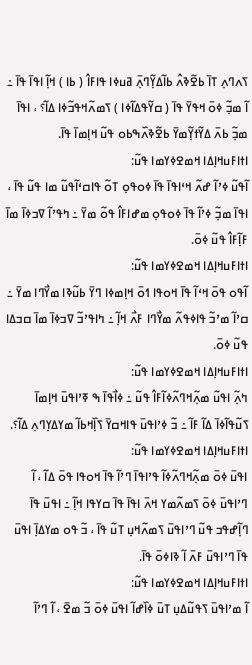ߖߍߣߍ߲ ߠߊ߫ ߕߐ߬ߢߍ߮ ߕߊ߬ߡߌ߲߬ߣߍ߲߫ ߥߎߦߊ ߟߊߓߊ߮ ( ߕߊ ) ߞߊ߲߬ ߊߟߊ߫ ߟߊ߫ ߸ ߊ߬ ߘߏ߲߬ ߦߋ߫ ߞߟߌ߫ ߟߊ߫ ( ߛߌ߬ߟߡߊ߬ߦߊ ) ߖߘߍ߬ߞߟߏ߬ߦߊ ߡߊ߬؟ ، ߊߟߊ߫ ߘߏ߲߬ ߕߍ߫ ߡߌ߬ߙߌ߲߬ߘߌ߫ ߕߐ߬ߢߍ߰ߒߕߋ ߟߎ߬ ߞߊ߲ߘߊ߫ ߟߊ߫.
ߊߙߊߓߎߞߊ߲ߡߊ ߞߘߐߦߌߘߊ ߟߎ߬:
ߊ߬ߟߎ߬ ߦߴߊ߬ ߝߍ߬ ߞߵߊߟߊ߫ ߟߊ߫ ߦߋߟߋ߲ ߠߋ߬ ߟߊߛߵߊ߬ߟߎ߬ ߘߊ ߟߎ߬ ߟߊ߫ ، ߊߟߊ߫ ߘߏ߲߬ ߦߴߊ߬ ߟߊ߫ ߦߋߟߋ߲ ߘߝߊߓߊ߮ ߟߋ߬ ߘߌ߫ ߸ ߤߟߴߊ߬ ߜߏߦߊ߫ ߘߊ߫ ߓߊ߲߬ߓߊ߮ ߟߎ߬ ߦߋ߫.
ߊߙߊߓߎߞߊ߲ߡߊ ߞߘߐߦߌߘߊ ߟߎ߬:
ߊ߬ߟߋ ߟߋ߫ ߞߵߊ߬ ߟߊ߫ ߞߋߟߊ ߗߋ߫ ߞߊ߲ߘߦߊ ߣߌ߫ ߕߎ߬ߢߊ ߘߌ߯ߣߊ ߘߌ߫ ߸ ߛߴߊ߬ ߘߴߏ߬ ߟߊߦߟߍ߬ ߘߌ߯ߣߊ ߓߍ߯ ߞߊ߲߬ ߸ ߤߊߟߴߏ߬ ߜߏߦߊ߫ ߘߊ߫ ߛߏߡߊ ߟߎ߬ ߦߋ߫.
ߊߙߊߓߎߞߊ߲ߡߊ ߞߘߐߦߌߘߊ ߟߎ߬:
ߤߍ߲߬ ߊߟߎ߬ ߘߍ߲߬ߞߣߍ߬ߦߊ߬ߓߊ߮ ߟߎ߬ ߸ ߦߊ߯ߟߊ߫ ߒ ߧߴߊߟߎ߫ ߞߊ߲ߘߊ߫ ߖߎ߬ߟߊ߬ߦߊ߫ ߡߊ߬ ߓߊ߬ ߸ ߏ߬ ߦߴߊߟߎ߫ ߟߊߞߛߌ߫ ߖߊ߲߰ߞߕߊ߬ ߘߌߡߌ߲ߣߍ߲ ߡߊ߬؟.
ߊߙߊߓߎߞߊ߲ߡߊ ߞߘߐߦߌߘߊ ߟߎ߬:
ߊߟߎ߫ ߦߋ߫ ߘߍ߲߬ߞߣߍ߬ߦߊ߬ ߟߴߊߟߊ߫ ߣߴߊ߬ ߟߊ߫ ߞߋߟߊ ߟߋ߫ ߡߊ߬ ، ߊ߬ ߣߴߊߟߎ߫ ߦߋ߫ ߖߘߍ߬ߘߌ ߞߍ߫ ߊߟߊ߫ ߟߊ߫ ߛߌߟߊ ߞߊ߲߬ ߸ ߊߟߎ߫ ߟߊ߫ ߣߊ߲߬ߝߟߏ ߟߎ߬ ߣߴߊߟߎ߫ ߖߘߍ߬ߞߎ߲ ߠߎ߬ ߟߊ߫ ، ߏ߬ ߟߋ ߘߌߡߊ߲߫ ߊߟߎ߫ ߟߊ߫ ߣߴߊߟߎ߫ ߓߍ߫ ߊ߬ ߢߊߦߋ߫ ߟߊ߫.
ߊߙߊߓߎߞߊ߲ߡߊ ߞߘߐߦߌߘߊ ߟߎ߬:
ߊ߬ ߘߴߊߟߎ߫ ߖߟߎ߬ߡߎ߲ ߠߎ߫ ߦߊ߰ߝߊ߬ ߊߟߎ߫ ߦߋ߫ ߏ߬ ߘߐ߫ ، ߊ߬ ߣߴߊ߬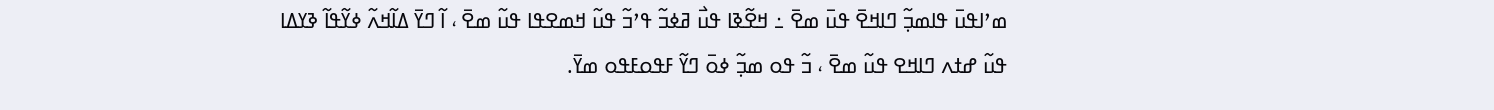ߘߴߊߟߎ߫ ߟߊߘߏ߲߬ ߣߊߞߐ߫ ߟߎ߫ ߘߐ߫ ߸ ߞߐ߬ߢߊ ߟߎ߯ ߥߦߏ߬ ߟߴߏ߬ ߟߎ߬ ߞߘߐߟߊ ߟߎ߬ ߘߐ߫ ، ߊ߬ ߣߌ߫ ߡߊ߬ߞߍ߬ ߦߌ߬ߟߊ߬ ߢߌߡߊ ߟߎ߬ ߝߙߍ ߣߊߞߐ ߟߎ߬ ߘߐ߫ ، ߏ߬ ߟߋ ߘߏ߲߬ ߦߋ߫ ߣߌ߬ ߓߟߋߓߟߋ ߘߌ߫.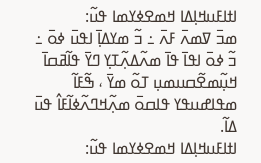ߊߙߊߓߎߞߊ߲ߡߊ ߞߘߐߦߌߘߊ ߟߎ߬:
ߘߏ߫ ߜߘߍ߫ ߓߍ߫ ߸ ߏ߬ ߘߌߡߊ߲߫ ߊߟߎ߫ ߦߋ߫ ߸ ߏ߬ ߦߋ߫ ߊߟߊ߫ ߟߊ߫ ߘߍ߬ߡߍ߲߬ߠߌ߲ ߣߌ߫ ߟߊ߬ߥߛߊ߫ ߞߎ߲߬ߘߐ߬ߛߎߘߎ߲ ߠߋ߬ ߘߌ߫ ، ߒ߬ߓߊ߬ ߘߟߊߝߎߟߌ ߟߊߛߋ߫ ߘߍ߲߬ߞߣߍ߬ߦߊ߬ߓߊ߮ ߟߎ߫ ߡߊ߬.
ߊߙߊߓߎߞߊ߲ߡߊ ߞߘߐߦߌߘߊ ߟߎ߬: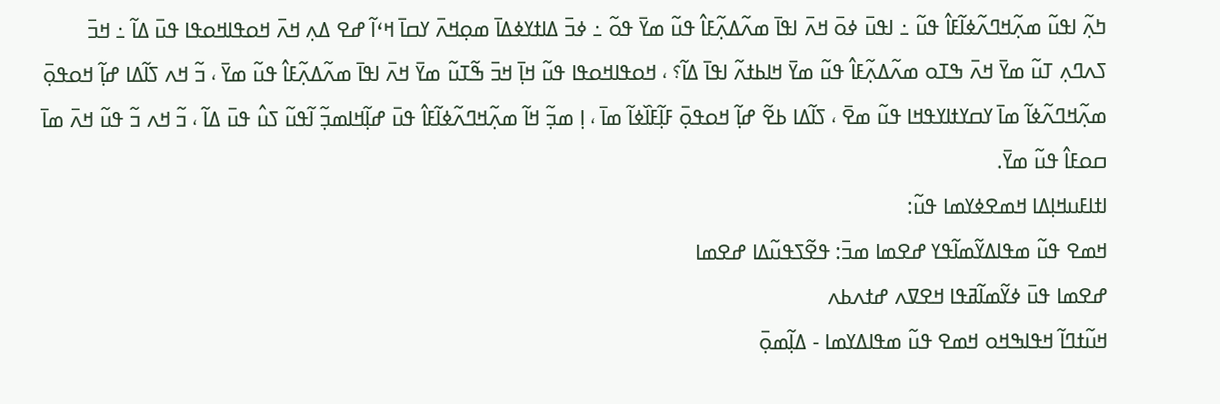ߤߍ߲߬ ߊߟߎ߬ ߘߍ߲߬ߞߣߍ߬ߦߊ߬ߓߊ߮ ߟߎ߬ ߸ ߊߟߎ߫ ߦߋ߫ ߞߍ߫ ߊߟߊ߫ ߘߍ߬ߡߍ߲߬ߓߊ߮ ߟߎ߬ ߘߌ߫ ߟߋ߬ ߸ ߦߏ߫ ߡߊߙߌߦߡߊ߫ ߘߋ߲ߞߍ߫ ߌߛߊ߫ ߞߵߊ߬ ߝߐ ߡߍ߲ ߞߍ߫ ߞߋߟߊߞߋߟߊ ߟߎ߫ ߡߊ߬ ߸ ߞߏ߫ ߖߍߣߍ߲ ߠߎ߬ ߘߌ߫ ߞߍ߫ ߒߠߋ ߘߍ߬ߡߍ߲߬ߓߊ߮ ߟߎ߬ ߘߌ߫ ߞߊߕߙߍ߬ ߊߟߊ߫ ߡߊ߬؟ ، ߞߋߟߊߞߋߟߊ ߟߎ߬ ߞߊ߲߫ ߞߏ߫ ߒ߬ߠߎ߬ ߘߌ߫ ߞߍ߫ ߊߟߊ߫ ߘߍ߬ߡߍ߲߬ߓߊ߮ ߟߎ߬ ߘߌ߫ ، ߏ߬ ߞߍ ߖߊ߬ߡߊ ߝߊ߲߬ ߞߋߟߋ߲߫ ߘߍ߲߬ߞߣߍ߬ߦߊ߬ ߘߊ߫ ߌߛߌߙߊߌߟߞߊ ߟߎ߬ ߘߐ߫ ، ߖߊ߬ߡߊ ߕߐ߬ ߝߊ߲߬ ߞߋߟߋ߲߫ ߓߊ߲߬ߓߊ߰ߦߊ߬ ߘߊ߫ ، ߊ߲ ߘߏ߲߬ ߞߊ߬ ߘߍ߲߬ߞߣߍ߬ߦߊ߬ߓߊ߮ ߟߎ߫ ߝߊ߲߬ߞߊߘߏ߲߬ ߊ߬ߟߎ߬ ߖߎ߮ ߟߎ߫ ߡߊ߬ ، ߏ߬ ߞߍ ߏ߬ ߟߎ߬ ߞߍ߫ ߘߊ߫ ߛߋߓߊ߮ ߟߎ߬ ߘߌ߫.
ߊߙߊߓߎߞߊ߲ߡߊ ߞߘߐߦߌߘߊ ߟߎ߬:
ߞߘߐ ߟߎ߬ ߘߟߊߡߌ߬ߘߊ߬ߟߌ ߝߐߘߊ ߘߏ߫: ߟߐ߬ߖߟߎ߬ߡߊ ߝߐߘߊ
ߝߐߘߊ ߟߎ߫ ߦߌ߬ߘߊ߬ߥߟߊ ߞߐߜߍ ߝߙߍߕߍ
ߞߎ߬ߙߣߊ߬ ߞߟߊߒߞߋ ߞߘߐ ߟߎ߬ ߘߟߊߡߌߘߊ - ߡߊ߲߬ߘߋ߲߫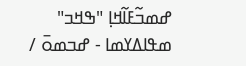ߝߘߏ߬ߓߊ߬ߞߊ߲ "ߒߞߏ" ߘߟߊߡߌߘߊ - ߝߏߘߋ߫ /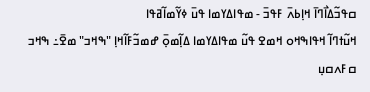ߛߟߏ߬ߡߊ߯ߣߊ߫ ߞߊ߲ߕߍ߫ ߓߟߏ߫ - ߘߟߊߡߌߘߊ ߟߎ߫ ߦߌ߬ߘߊ߬ߥߟߊ
ߞߎ߬ߙߣߊ߬ ߞߟߊߒߞߋ ߞߘߐ ߟߎ߬ ߘߟߊߡߌߘߊ ߡߊ߲߬ߘߋ߲߫ ߝߘߏ߬ߓߊ߬ߞߊ߲ "ߒߞߏ" ߘߐ߫߸ ߒߞߏ ߛߓߍߛߎ߲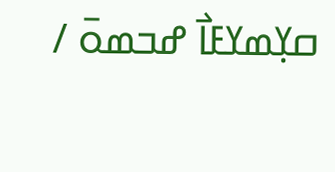ߛߌ߲ߘߌߓߊ߯ ߝߏߘߋ߫ /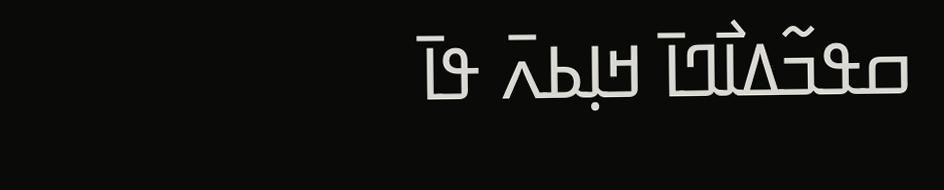ߛߟߏ߬ߡߊ߯ߣߊ߫ ߞߊ߲ߕߍ߫ ߟߊ߫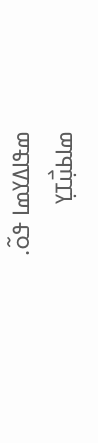ߘߟߊߡߌߘߊ ߟߋ߬.
ߘߊߕߎ߲߯ߠߌ߲